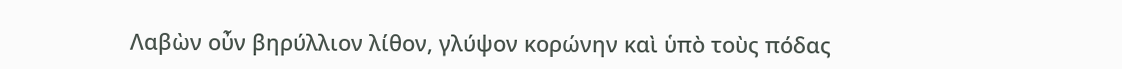Λαβὼν οὖν βηρύλλιον λίθον, γλύψον κορώνην καὶ ὑπὸ τοὺς πόδας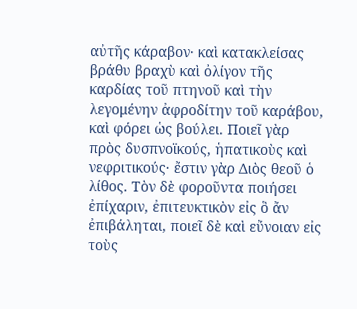αὐτῆς κάραβον· καὶ κατακλείσας βράθυ βραχὺ καὶ ὀλίγον τῆς καρδίας τοῦ πτηνοῦ καὶ τὴν λεγομένην ἀφροδίτην τοῦ καράβου, καὶ φόρει ὡς βούλει. Ποιεῖ γὰρ πρὸς δυσπνοϊκούς, ἡπατικοὺς καὶ νεφριτικούς· ἔστιν γὰρ Διὸς θεοῦ ὁ λίθος. Τὸν δὲ φοροῦντα ποιήσει ἐπίχαριν, ἐπιτευκτικὸν εἰς ὃ ἄν ἐπιβάληται, ποιεῖ δὲ καὶ εὔνοιαν εἰς τοὺς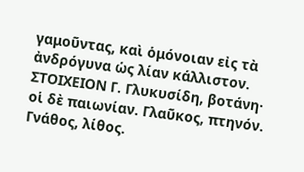γαμοῦντας, καὶ ὁμόνοιαν εἰς τὰ ἀνδρόγυνα ὡς λίαν κάλλιστον. ΣΤΟΙΧΕΙΟΝ Γ. Γλυκυσίδη, βοτάνη· οἱ δὲ παιωνίαν. Γλαῦκος, πτηνόν. Γνάθος, λίθος.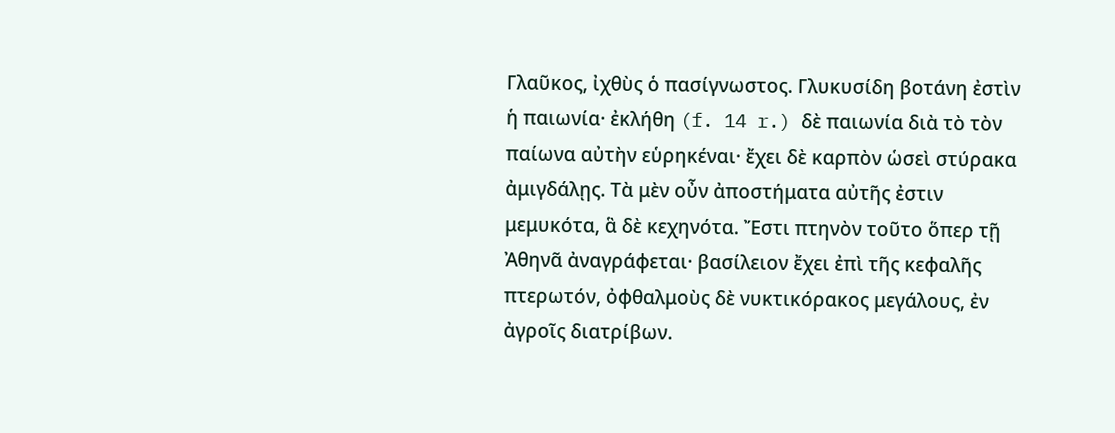Γλαῦκος, ἰχθὺς ὁ πασίγνωστος. Γλυκυσίδη βοτάνη ἐστὶν ἡ παιωνία· ἐκλήθη (f. 14 r.) δὲ παιωνία διὰ τὸ τὸν παίωνα αὐτὴν εὑρηκέναι· ἔχει δὲ καρπὸν ὡσεὶ στύρακα ἀμιγδάλῃς. Τὰ μὲν οὖν ἀποστήματα αὐτῆς ἐστιν μεμυκότα, ἃ δὲ κεχηνότα. Ἔστι πτηνὸν τοῦτο ὅπερ τῇ Ἀθηνᾶ ἀναγράφεται· βασίλειον ἔχει ἐπὶ τῆς κεφαλῆς πτερωτόν, ὀφθαλμοὺς δὲ νυκτικόρακος μεγάλους, ἐν ἀγροῖς διατρίβων.